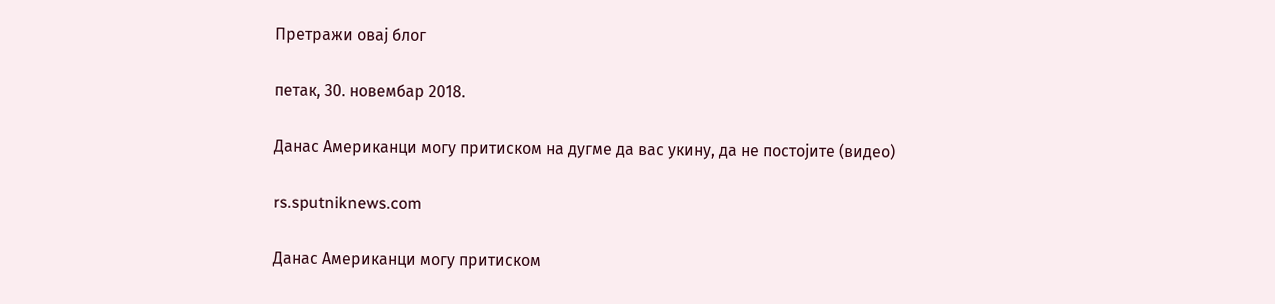Претражи овај блог

петак, 30. новембар 2018.

Данас Американци могу притиском на дугме да вас укину, да не постојите (видео)

rs.sputniknews.com

Данас Американци могу притиском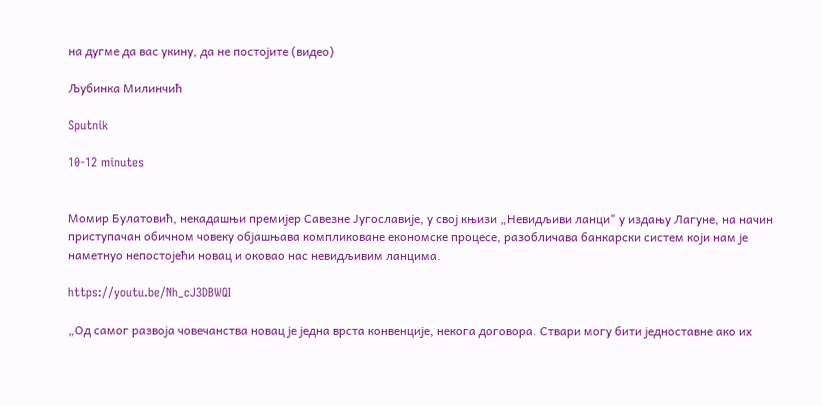на дугме да вас укину, да не постојите (видео)

Љубинка Милинчић

Sputnik

10-12 minutes


Момир Булатовић, некадашњи премијер Савезне Југославије, у свој књизи „Невидљиви ланци" у издању Лагуне, на начин приступачан обичном човеку објашњава компликоване економске процесе, разобличава банкарски систем који нам је наметнуо непостојећи новац и оковао нас невидљивим ланцима.

https://youtu.be/Nh_cJ3DBWQI

„Од самог развоја човечанства новац је једна врста конвенције, некога договора. Ствари могу бити једноставне ако их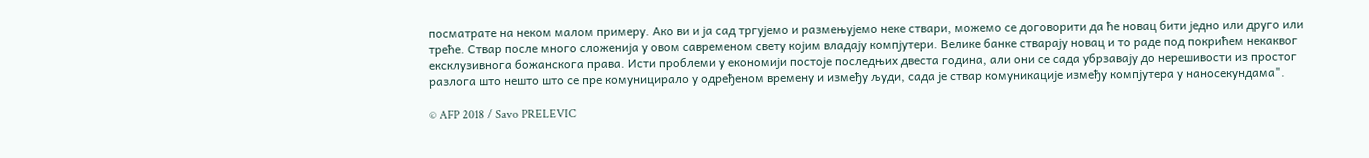посматрате на неком малом примеру. Ако ви и ја сад тргујемо и размењујемо неке ствари, можемо се договорити да ће новац бити једно или друго или треће. Ствар после много сложенија у овом савременом свету којим владају компјутери. Велике банке стварају новац и то раде под покрићем некаквог ексклузивнога божанскога права. Исти проблеми у економији постоје последњих двеста година, али они се сада убрзавају до нерешивости из простог разлога што нешто што се пре комуницирало у одређеном времену и између људи, сада је ствар комуникације између компјутера у наносекундама".

© AFP 2018 / Savo PRELEVIC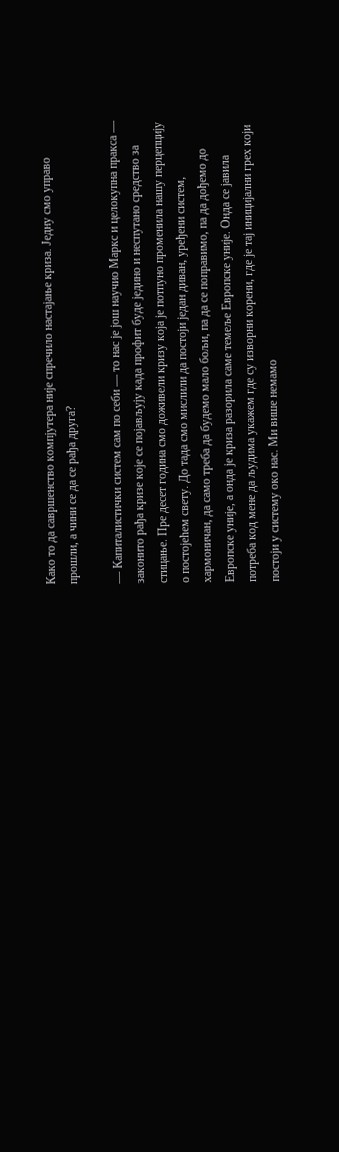Како то да савршенство компјутера није спречило настајање криза. Једну смо управо прошли, а чини се да се рађа друга?

— Капиталистички систем сам по себи — то нас је још научио Маркс и целокупна пракса — законито рађа кризе које се појављују када профит буде једино и неспутано средство за стицање. Пре десет година смо доживели кризу која је потпуно променила нашу перцепцију о постојећем свету. До тада смо мислили да постоји један диван, уређени систем, хармоничан, да само треба да будемо мало бољи, па да се поправимо, па да дођемо до Европске уније, а онда је криза разорила саме темеље Европске уније. Онда се јавила потреба код мене да људима укажем где су изворни корени, где је тај иницијални грех који постоји у систему око нас. Ми више немамо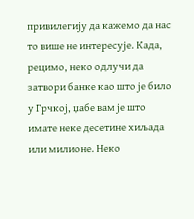привилегију да кажемо да нас то више не интересује. Када, рецимо, неко одлучи да затвори банке као што је било у Грчкој, џабе вам је што имате неке десетине хиљада или милионе. Неко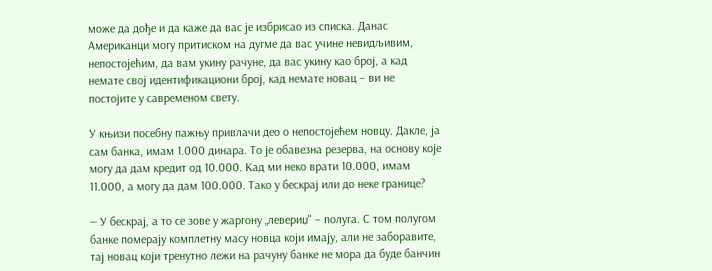може да дође и да каже да вас је избрисао из списка. Данас Американци могу притиском на дугме да вас учине невидљивим, непостојећим, да вам укину рачуне, да вас укину као број, а кад немате свој идентификациони број, кад немате новац – ви не постојите у савременом свету.

У књизи посебну пажњу привлачи део о непостојећем новцу. Дакле, ја сам банка, имам 1.000 динара. То је обавезна резерва, на основу које могу да дам кредит од 10.000. Кад ми неко врати 10.000, имам 11.000, а могу да дам 100.000. Тако у бескрај или до неке границе?

— У бескрај, а то се зове у жаргону „левериџ" – полуга. С том полугом банке померају комплетну масу новца који имају, али не заборавите, тај новац који тренутно лежи на рачуну банке не мора да буде банчин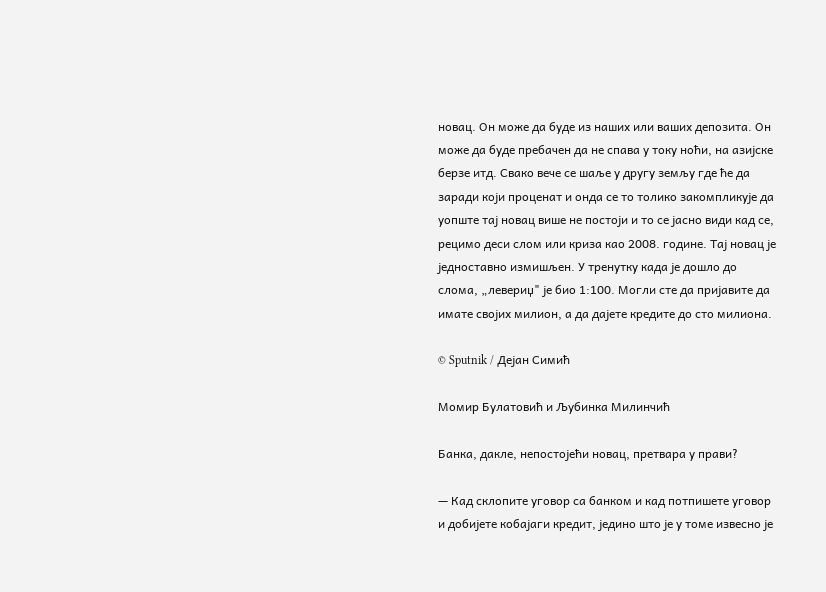новац. Он може да буде из наших или ваших депозита. Он може да буде пребачен да не спава у току ноћи, на азијске берзе итд. Свако вече се шаље у другу земљу где ће да заради који проценат и онда се то толико закомпликује да уопште тај новац више не постоји и то се јасно види кад се, рецимо деси слом или криза као 2008. године. Тај новац је једноставно измишљен. У тренутку када је дошло до слома, „левериџ" је био 1:100. Могли сте да пријавите да имате својих милион, а да дајете кредите до сто милиона.

© Sputnik / Дејан Симић

Момир Булатовић и Љубинка Милинчић

Банка, дакле, непостојећи новац, претвара у прави?

— Кад склопите уговор са банком и кад потпишете уговор и добијете кобајаги кредит, једино што је у томе извесно је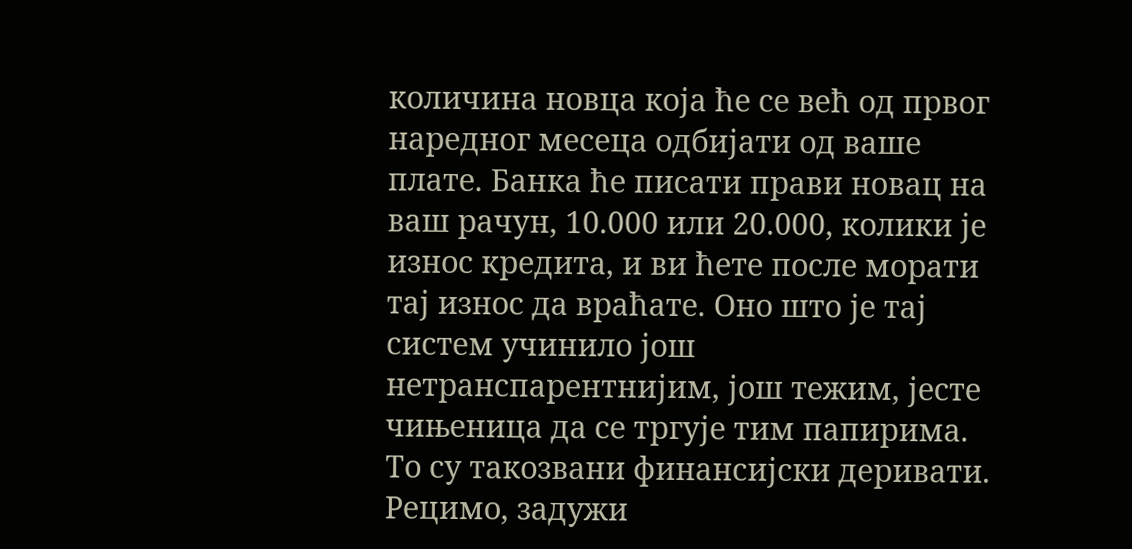количина новца која ће се већ од првог наредног месеца одбијати од ваше плате. Банка ће писати прави новац на ваш рачун, 10.000 или 20.000, колики је износ кредита, и ви ћете после морати тај износ да враћате. Оно што је тај систем учинило још нетранспарентнијим, још тежим, јесте чињеница да се тргује тим папирима. То су такозвани финансијски деривати. Рецимо, задужи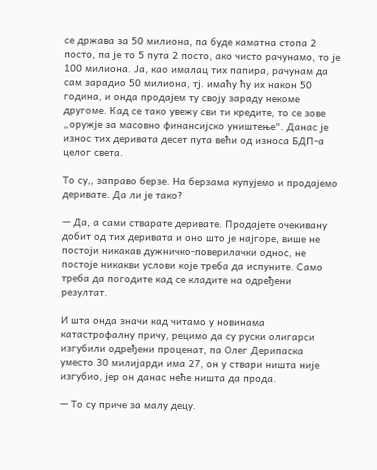се држава за 50 милиона, па буде каматна стопа 2 посто, па је то 5 пута 2 посто, ако чисто рачунамо, то је 100 милиона. Ја, као ималац тих папира, рачунам да сам зарадио 50 милиона, тј. имаћу ћу их након 50 година, и онда продајем ту своју зараду некоме другоме. Кад се тако увежу сви ти кредите, то се зове „оружје за масовно финансијско уништење". Данас је износ тих деривата десет пута већи од износа БДП-а целог света.

То су,, заправо берзе. На берзама купујемо и продајемо деривате. Да ли је тако?

— Да, а сами стварате деривате. Продајете очекивану добит од тих деривата и оно што је најгоре, више не постоји никакав дужничко-поверилачки однос, не постоје никакви услови које треба да испуните. Само треба да погодите кад се кладите на одређени резултат.

И шта онда значи кад читамо у новинама катастрофалну причу, рецимо да су руски олигарси изгубили одређени проценат, па Олег Дерипаска уместо 30 милијарди има 27, он у ствари ништа није изгубио, јер он данас неће ништа да прода.

— То су приче за малу децу.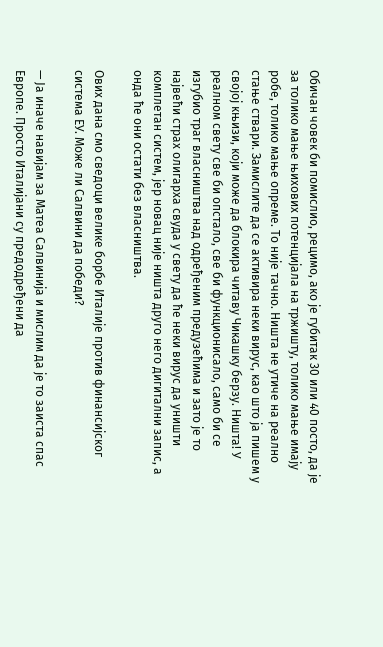Обичан човек би помислио, рецимо, ако је губитак 30 или 40 посто, да је за толико мање њихових потенцијала на тржишту, толико мање имају робе, толико мање опреме. То није тачно. Ништа не утиче на реално стање ствари. Замислите да се активира неки вирус, као што ја пишем у својој књизи, који може да блокира читаву Чикашку берзу. Ништа! У реалном свету све би опстало, све би функционисало, само би се изгубио траг власништва над одређеним предузећима и зато је то највећи страх олигарха свуда у свету да ће неки вирус да уништи комплетан систем, јер новац није ништа друго него дигитални запис, а онда ће они остати без власништва.

Ових дана смо сведоци велике борбе Италије против финансијског система ЕУ. Може ли Салвини да победи?

— Ја иначе навијам за Матеа Салвинија и мислим да је то заиста спас Европе. Просто Италијани су предодређени да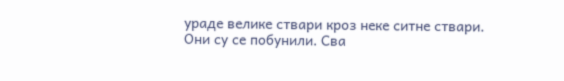ураде велике ствари кроз неке ситне ствари. Они су се побунили. Сва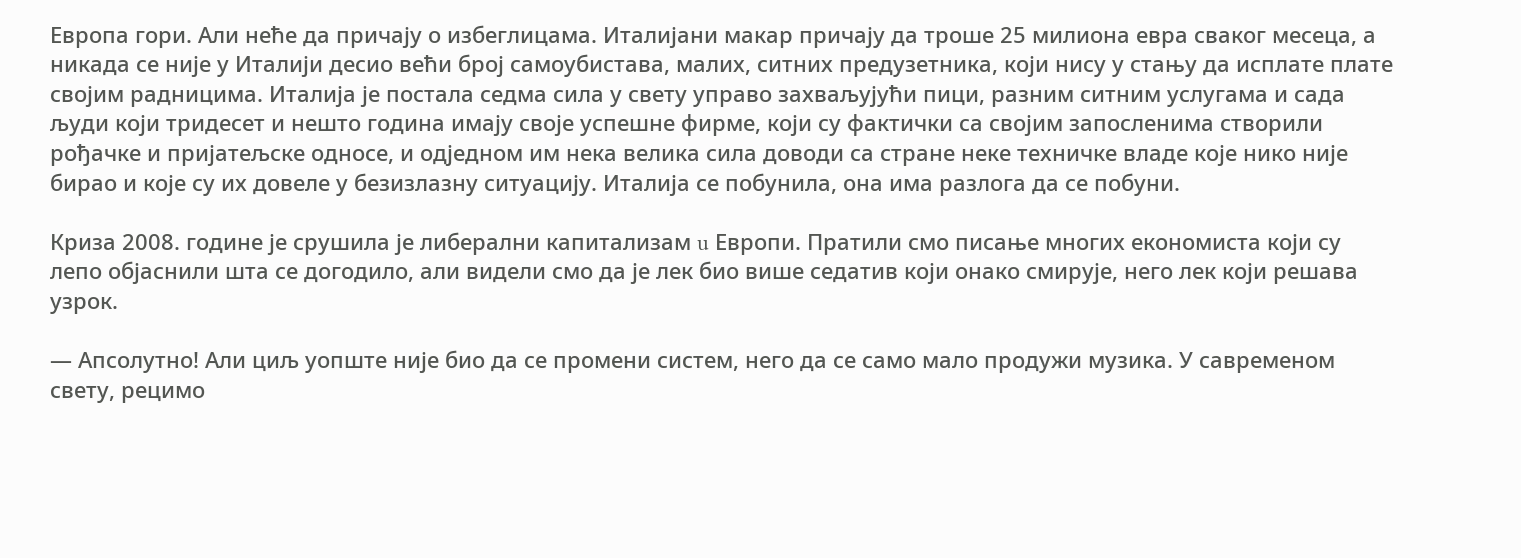Европа гори. Али неће да причају о избеглицама. Италијани макар причају да троше 25 милиона евра сваког месеца, а никада се није у Италији десио већи број самоубистава, малих, ситних предузетника, који нису у стању да исплате плате својим радницима. Италија је постала седма сила у свету управо захваљујући пици, разним ситним услугама и сада људи који тридесет и нешто година имају своје успешне фирме, који су фактички са својим запосленима створили рођачке и пријатељске односе, и одједном им нека велика сила доводи са стране неке техничке владе које нико није бирао и које су их довеле у безизлазну ситуацију. Италија се побунила, она има разлога да се побуни.

Криза 2008. године је срушила је либерални капитализам u Европи. Пратили смо писање многих економиста који су лепо објаснили шта се догодило, али видели смо да је лек био више седатив који онако смирује, него лек који решава узрок.

— Апсолутно! Али циљ уопште није био да се промени систем, него да се само мало продужи музика. У савременом свету, рецимо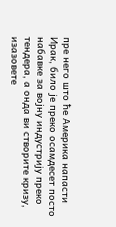пре него што ће Америка напасти Ирак, било је преко осамдесет посто набавке за војну индустрију преко тендера, а онда ви створите кризу, изазовете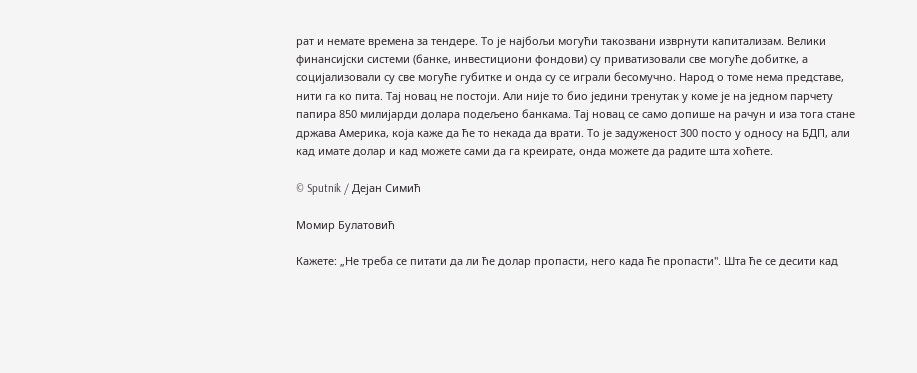рат и немате времена за тендере. То је најбољи могући такозвани изврнути капитализам. Велики финансијски системи (банке, инвестициони фондови) су приватизовали све могуће добитке, а социјализовали су све могуће губитке и онда су се играли бесомучно. Народ о томе нема представе, нити га ко пита. Тај новац не постоји. Али није то био једини тренутак у коме је на једном парчету папира 850 милијарди долара подељено банкама. Тај новац се само допише на рачун и иза тога стане држава Америка, која каже да ће то некада да врати. То је задуженост 300 посто у односу на БДП, али кад имате долар и кад можете сами да га креирате, онда можете да радите шта хоћете.

© Sputnik / Дејан Симић

Момир Булатовић

Кажете: „Не треба се питати да ли ће долар пропасти, него када ће пропасти". Шта ће се десити кад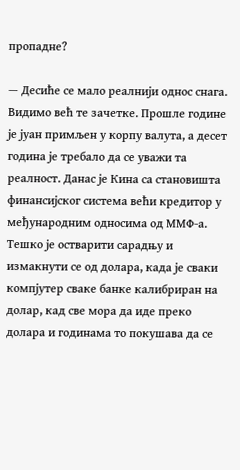пропадне?

— Десиће се мало реалнији однос снага. Видимо већ те зачетке. Прошле године је јуан примљен у корпу валута, а десет година је требало да се уважи та реалност. Данас је Кина са становишта финансијског система већи кредитор у међународним односима од ММФ-а. Тешко је остварити сарадњу и измакнути се од долара, када је сваки компјутер сваке банке калибриран на долар, кад све мора да иде преко долара и годинама то покушава да се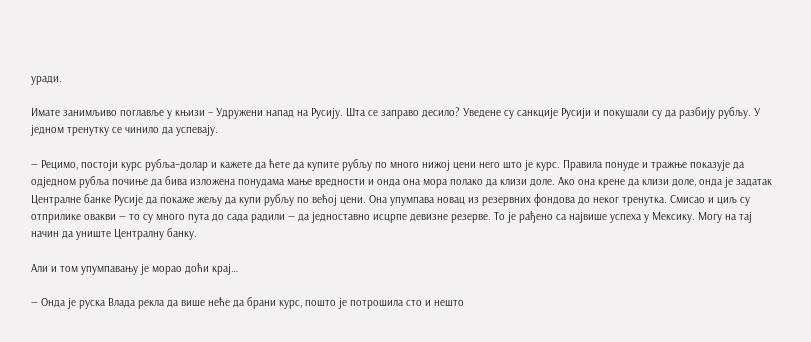уради.

Имате занимљиво поглавље у књизи – Удружени напад на Русију. Шта се заправо десило? Уведене су санкције Русији и покушали су да разбију рубљу. У једном тренутку се чинило да успевају.

— Рецимо, постоји курс рубља–долар и кажете да ћете да купите рубљу по много нижој цени него што је курс. Правила понуде и тражње показује да одједном рубља почиње да бива изложена понудама мање вредности и онда она мора полако да клизи доле. Ако она крене да клизи доле, онда је задатак Централне банке Русије да покаже жељу да купи рубљу по већој цени. Она упумпава новац из резервних фондова до неког тренутка. Смисао и циљ су отприлике овакви — то су много пута до сада радили — да једноставно исцрпе девизне резерве. То је рађено са највише успеха у Мексику. Могу на тај начин да униште Централну банку.

Али и том упумпавању је морао доћи крај…

— Онда је руска Влада рекла да више неће да брани курс, пошто је потрошила сто и нешто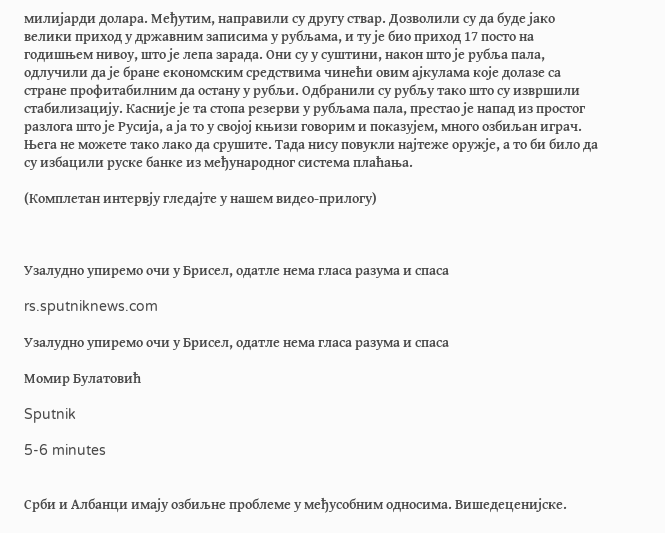милијарди долара. Међутим, направили су другу ствар. Дозволили су да буде јако велики приход у државним записима у рубљама, и ту је био приход 17 посто на годишњем нивоу, што је лепа зарада. Они су у суштини, након што је рубља пала, одлучили да је бране економским средствима чинећи овим ајкулама које долазе са стране профитабилним да остану у рубљи. Одбранили су рубљу тако што су извршили стабилизацију. Касније је та стопа резерви у рубљама пала, престао је напад из простог разлога што је Русија, а ја то у својој књизи говорим и показујем, много озбиљан играч. Њега не можете тако лако да срушите. Тада нису повукли најтеже оружје, а то би било да су избацили руске банке из међународног система плаћања.

(Комплетан интервју гледајте у нашем видео-прилогу)



Узалудно упиремо очи у Брисел, одатле нема гласа разума и спаса

rs.sputniknews.com

Узалудно упиремо очи у Брисел, одатле нема гласа разума и спаса

Момир Булатовић

Sputnik

5-6 minutes


Срби и Албанци имају озбиљне проблеме у међусобним односима. Вишедеценијске.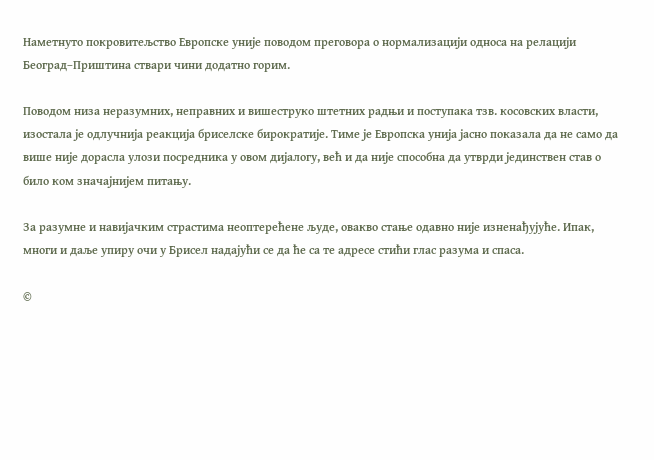Наметнуто покровитељство Европске уније поводом преговора о нормализацији односа на релацији Београд–Приштина ствари чини додатно горим.

Поводом низа неразумних, неправних и вишеструко штетних радњи и поступака тзв. косовских власти, изостала је одлучнија реакција бриселске бирократије. Тиме је Европска унија јасно показала да не само да више није дорасла улози посредника у овом дијалогу, већ и да није способна да утврди јединствен став о било ком значајнијем питању.

За разумне и навијачким страстима неоптерећене људе, овакво стање одавно није изненађујуће. Ипак, многи и даље упиру очи у Брисел надајући се да ће са те адресе стићи глас разума и спаса.

©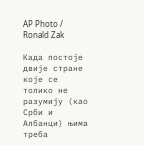AP Photo / Ronald Zak

Када постоје двије стране које се толико не разумију (као Срби и Албанци) њима треба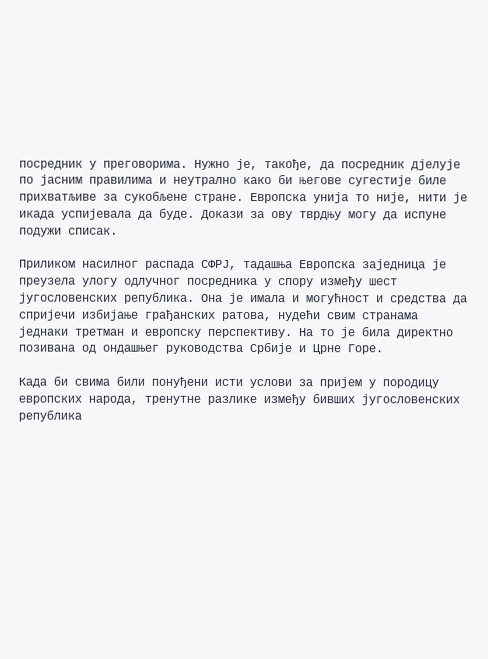посредник у преговорима. Нужно је, такође, да посредник дјелује по јасним правилима и неутрално како би његове сугестије биле прихватљиве за сукобљене стране. Европска унија то није, нити је икада успијевала да буде. Докази за ову тврдњу могу да испуне подужи списак.

Приликом насилног распада СФРЈ, тадашња Европска заједница је преузела улогу одлучног посредника у спору између шест југословенских република. Она је имала и могућност и средства да спријечи избијање грађанских ратова, нудећи свим странама једнаки третман и европску перспективу. На то је била директно позивана од ондашњег руководства Србије и Црне Горе.

Када би свима били понуђени исти услови за пријем у породицу европских народа, тренутне разлике између бивших југословенских република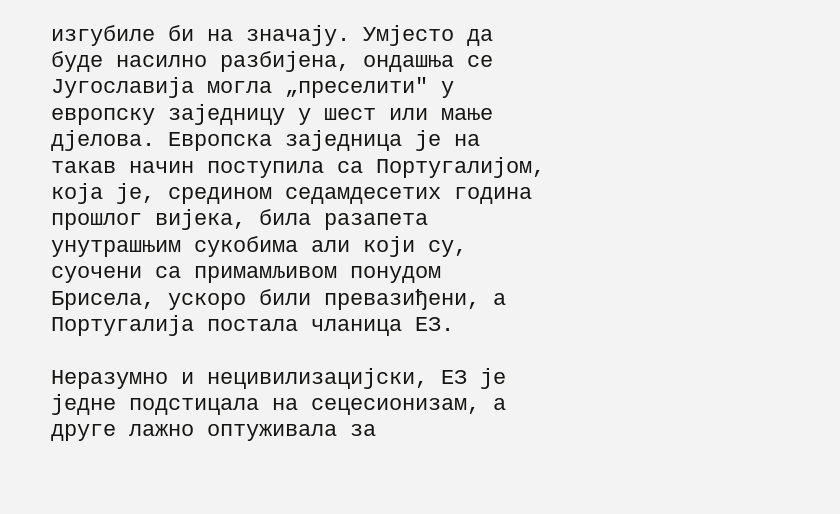изгубиле би на значају. Умјесто да буде насилно разбијена, ондашња се Југославија могла „преселити" у европску заједницу у шест или мање дјелова. Европска заједница је на такав начин поступила са Португалијом, која је, средином седамдесетих година прошлог вијека, била разапета унутрашњим сукобима али који су, суочени са примамљивом понудом Брисела, ускоро били превазиђени, а Португалија постала чланица ЕЗ.

Неразумно и нецивилизацијски, ЕЗ је једне подстицала на сецесионизам, а друге лажно оптуживала за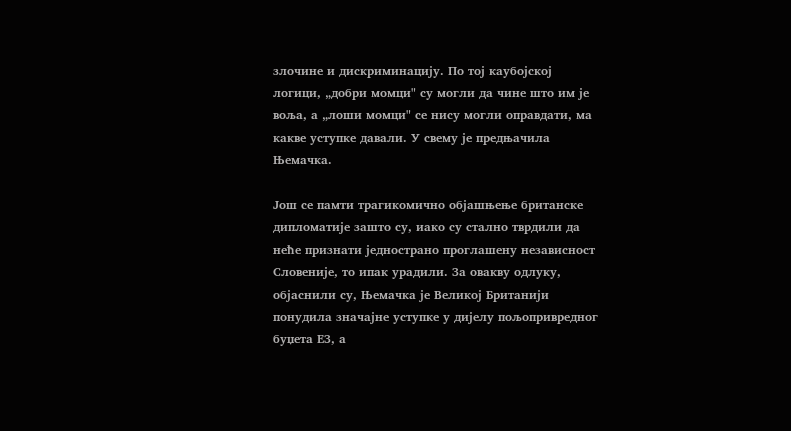злочине и дискриминацију. По тој каубојској логици, „добри момци" су могли да чине што им је воља, а „лоши момци" се нису могли оправдати, ма какве уступке давали. У свему је предњачила Њемачка.

Још се памти трагикомично објашњење британске дипломатије зашто су, иако су стално тврдили да неће признати једнострано проглашену независност Словеније, то ипак урадили. За овакву одлуку, објаснили су, Њемачка је Великој Британији понудила значајне уступке у дијелу пољопривредног буџета ЕЗ, а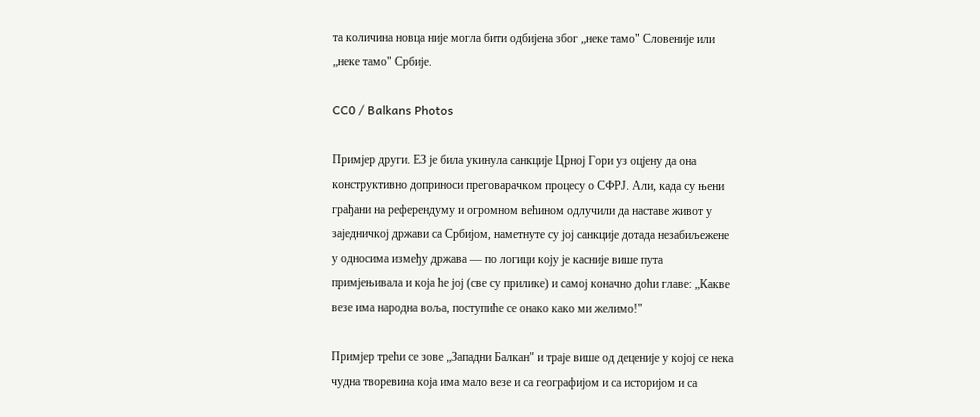та количина новца није могла бити одбијена због „неке тамо" Словеније или „неке тамо" Србије.

CC0 / Balkans Photos

Примјер други. ЕЗ је била укинула санкције Црној Гори уз оцјену да она конструктивно доприноси преговарачком процесу о СФРЈ. Али, када су њени грађани на референдуму и огромном већином одлучили да наставе живот у заједничкој држави са Србијом, наметнуте су јој санкције дотада незабиљежене у односима између држава — по логици коју је касније више пута примјењивала и која ће јој (све су прилике) и самој коначно доћи главе: „Какве везе има народна воља, поступиће се онако како ми желимо!"

Примјер трећи се зове „Западни Балкан" и траје више од деценије у којој се нека чудна творевина која има мало везе и са географијом и са историјом и са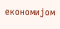економијом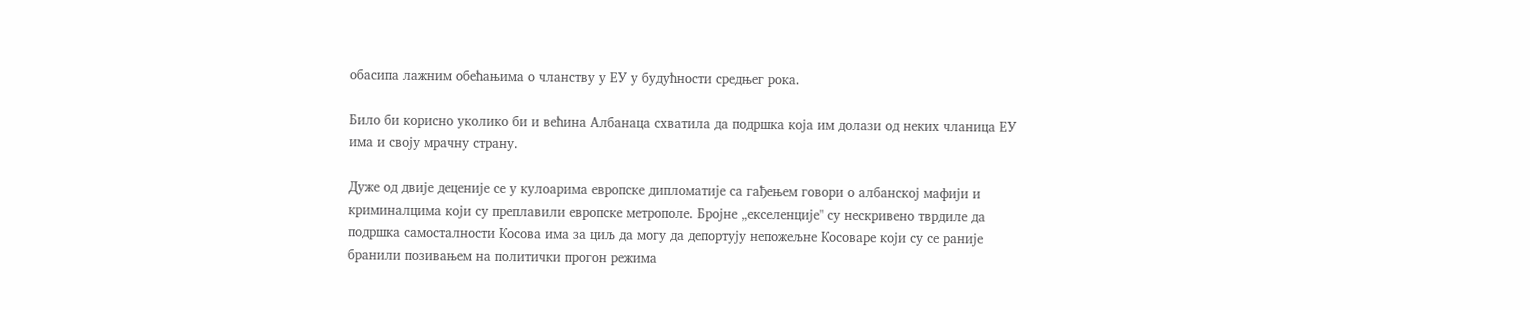обасипа лажним обећањима о чланству у ЕУ у будућности средњег рока.

Било би корисно уколико би и већина Албанаца схватила да подршка која им долази од неких чланица ЕУ има и своју мрачну страну.

Дуже од двије деценије се у кулоарима европске дипломатије са гађењем говори о албанској мафији и криминалцима који су преплавили европске метрополе. Бројне „екселенције" су нескривено тврдиле да подршка самосталности Косова има за циљ да могу да депортују непожељне Косоваре који су се раније бранили позивањем на политички прогон режима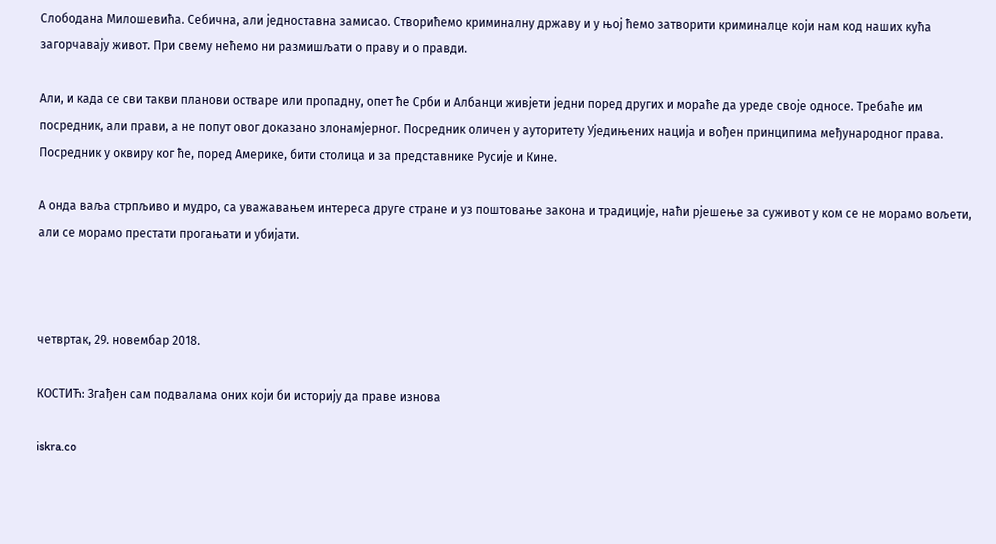Слободана Милошевића. Себична, али једноставна замисао. Створићемо криминалну државу и у њој ћемо затворити криминалце који нам код наших кућа загорчавају живот. При свему нећемо ни размишљати о праву и о правди.

Али, и када се сви такви планови остваре или пропадну, опет ће Срби и Албанци живјети једни поред других и мораће да уреде своје односе. Требаће им посредник, али прави, а не попут овог доказано злонамјерног. Посредник оличен у ауторитету Уједињених нација и вођен принципима међународног права. Посредник у оквиру ког ће, поред Америке, бити столица и за представнике Русије и Кине.

А онда ваља стрпљиво и мудро, са уважавањем интереса друге стране и уз поштовање закона и традиције, наћи рјешење за суживот у ком се не морамо вољети, али се морамо престати прогањати и убијати.



четвртак, 29. новембар 2018.

КОСТИЋ: Згађен сам подвалама оних који би историју да праве изнова

iskra.co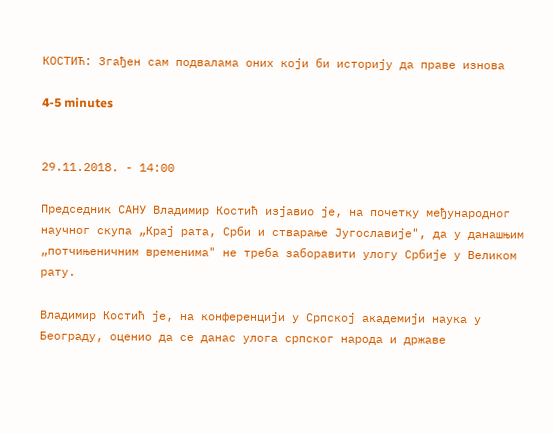КОСТИЋ: Згађен сам подвалама оних који би историју да праве изнова

4-5 minutes


29.11.2018. - 14:00

Председник САНУ Владимир Костић изјавио је, на почетку међународног научног скупа „Крај рата, Срби и стварање Југославије", да у данашњим „потчињеничним временима" не треба заборавити улогу Србије у Великом рату.

Владимир Костић је, на конференцији у Српској академији наука у Београду, оценио да се данас улога српског народа и државе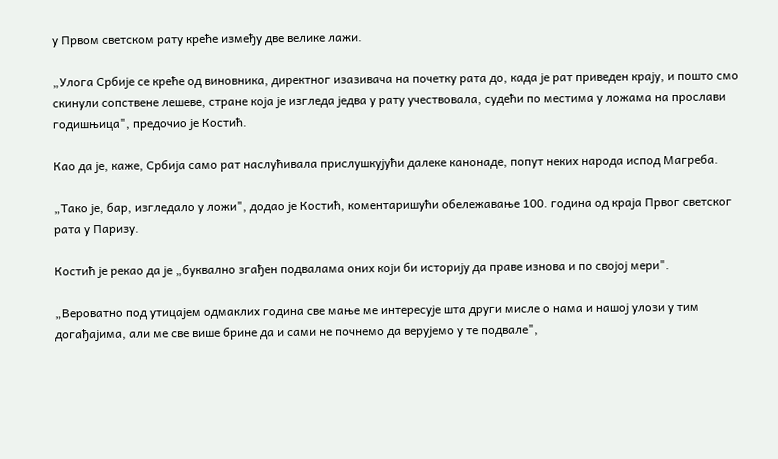у Првом светском рату креће између две велике лажи.

„Улога Србије се креће од виновника, директног изазивача на почетку рата до, када је рат приведен крају, и пошто смо скинули сопствене лешеве, стране која је изгледа једва у рату учествовала, судећи по местима у ложама на прослави годишњица", предочио је Костић.

Као да је, каже, Србија само рат наслућивала прислушкујући далеке канонаде, попут неких народа испод Магреба.

„Тако је, бар, изгледало у ложи", додао је Костић, коментаришући обележавање 100. година од краја Првог светског рата у Паризу.

Костић је рекао да је „буквално згађен подвалама оних који би историју да праве изнова и по својој мери".

„Вероватно под утицајем одмаклих година све мање ме интересује шта други мисле о нама и нашој улози у тим догађајима, али ме све више брине да и сами не почнемо да верујемо у те подвале",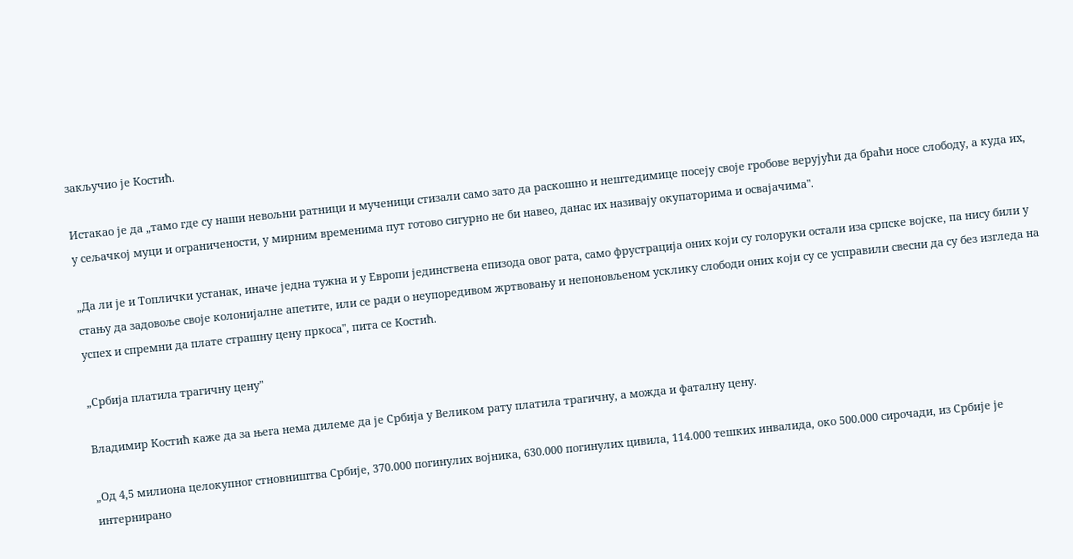закључио је Костић.

Истакао је да „тамо где су наши невољни ратници и мученици стизали само зато да раскошно и нештедимице посеју своје гробове верујући да браћи носе слободу, а куда их, у сељачкој муци и ограничености, у мирним временима пут готово сигурно не би навео, данас их називају окупаторима и освајачима".

„Да ли је и Топлички устанак, иначе једна тужна и у Европи јединствена епизода овог рата, само фрустрација оних који су голоруки остали иза српске војске, па нису били у стању да задовоље своје колонијалне апетите, или се ради о неупоредивом жртвовању и непоновљеном усклику слободи оних који су се усправили свесни да су без изгледа на успех и спремни да плате страшну цену пркоса", пита се Костић.

„Србија платила трагичну цену"

Владимир Костић каже да за њега нема дилеме да је Србија у Великом рату платила трагичну, а можда и фаталну цену.

„Од 4,5 милиона целокупног стновништва Србије, 370.000 погинулих војника, 630.000 погинулих цивила, 114.000 тешких инвалида, око 500.000 сирочади, из Србије је интернирано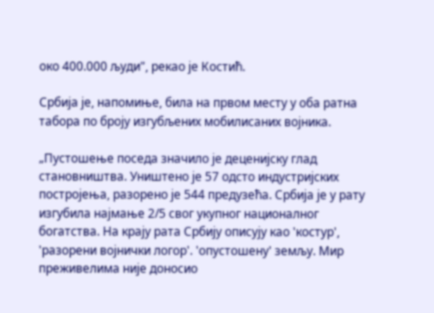око 400.000 људи", рекао је Костић.

Србија је, напомиње, била на првом месту у оба ратна табора по броју изгубљених мобилисаних војника.

„Пустошење поседа значило је деценијску глад становништва. Уништено је 57 одсто индустријских постројења, разорено је 544 предузећа. Србија је у рату изгубила најмање 2/5 свог укупног националног богатства. На крају рата Србију описују као 'костур', 'разорени војнички логор'. 'опустошену' земљу. Мир преживелима није доносио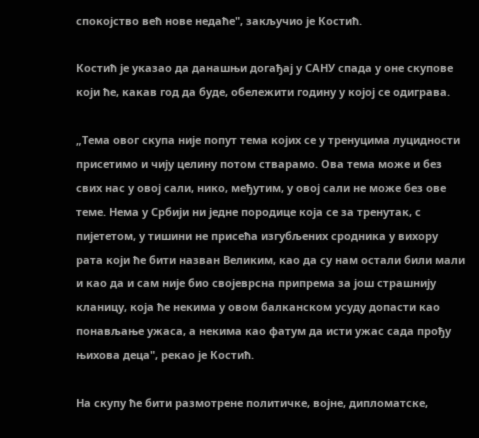спокојство већ нове недаће", закључио је Костић.

Костић је указао да данашњи догађај у САНУ спада у оне скупове који ће, какав год да буде, обележити годину у којој се одиграва.

„Тема овог скупа није попут тема којих се у тренуцима луцидности присетимо и чију целину потом стварамо. Ова тема може и без свих нас у овој сали, нико, међутим, у овој сали не може без ове теме. Нема у Србији ни једне породице која се за тренутак, с пијететом, у тишини не присећа изгубљених сродника у вихору рата који ће бити назван Великим, као да су нам остали били мали и као да и сам није био својеврсна припрема за још страшнију кланицу, која ће некима у овом балканском усуду допасти као понављање ужаса, а некима као фатум да исти ужас сада прођу њихова деца", рекао је Костић.

На скупу ће бити размотрене политичке, војне, дипломатске,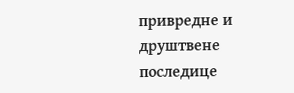привредне и друштвене последице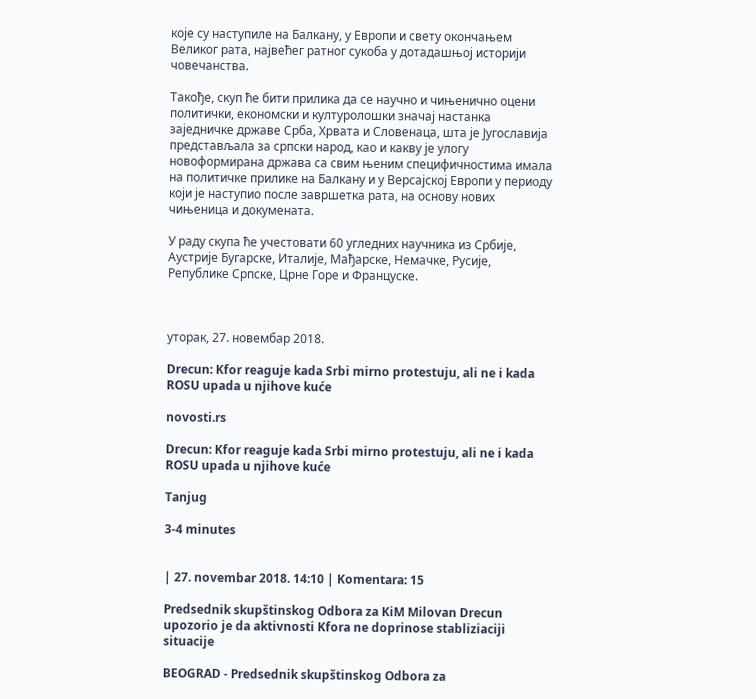које су наступиле на Балкану, у Европи и свету окончањем Великог рата, највећег ратног сукоба у дотадашњој историји човечанства.

Такође, скуп ће бити прилика да се научно и чињенично оцени политички, економски и културолошки значај настанка заједничке државе Срба, Хрвата и Словенаца, шта је Југославија представљала за српски народ, као и какву је улогу новоформирана држава са свим њеним специфичностима имала на политичке прилике на Балкану и у Версајској Европи у периоду који је наступио после завршетка рата, на основу нових чињеница и докумената.

У раду скупа ће учестовати 60 угледних научника из Србије, Аустрије Бугарске, Италије, Мађарске, Немачке, Русије, Републике Српске, Црне Горе и Француске.



уторак, 27. новембар 2018.

Drecun: Kfor reaguje kada Srbi mirno protestuju, ali ne i kada ROSU upada u njihove kuće

novosti.rs

Drecun: Kfor reaguje kada Srbi mirno protestuju, ali ne i kada ROSU upada u njihove kuće

Tanjug

3-4 minutes


| 27. novembar 2018. 14:10 | Komentara: 15

Predsednik skupštinskog Odbora za KiM Milovan Drecun upozorio je da aktivnosti Kfora ne doprinose stabliziaciji situacije

BEOGRAD - Predsednik skupštinskog Odbora za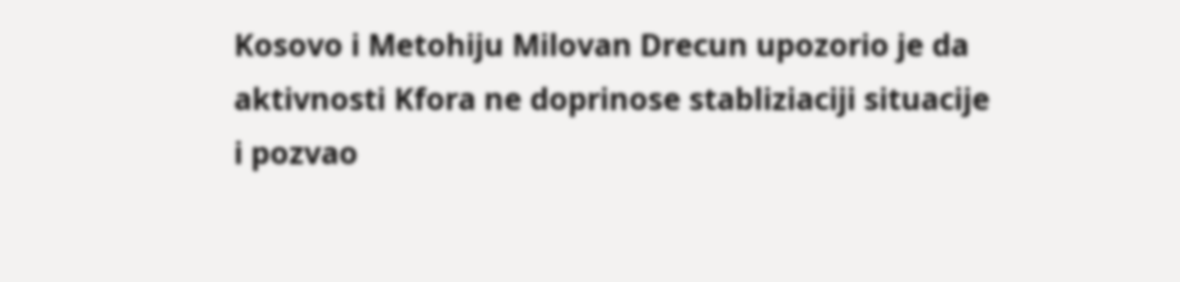Kosovo i Metohiju Milovan Drecun upozorio je da aktivnosti Kfora ne doprinose stabliziaciji situacije i pozvao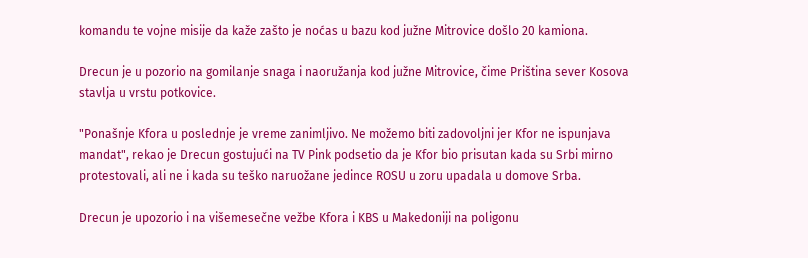komandu te vojne misije da kaže zašto je noćas u bazu kod južne Mitrovice došlo 20 kamiona.

Drecun je u pozorio na gomilanje snaga i naoružanja kod južne Mitrovice, čime Priština sever Kosova stavlja u vrstu potkovice.

"Ponašnje Kfora u poslednje je vreme zanimljivo. Ne možemo biti zadovoljni jer Kfor ne ispunjava mandat", rekao je Drecun gostujući na TV Pink podsetio da je Kfor bio prisutan kada su Srbi mirno protestovali, ali ne i kada su teško naruožane jedince ROSU u zoru upadala u domove Srba.

Drecun je upozorio i na višemesečne vežbe Kfora i KBS u Makedoniji na poligonu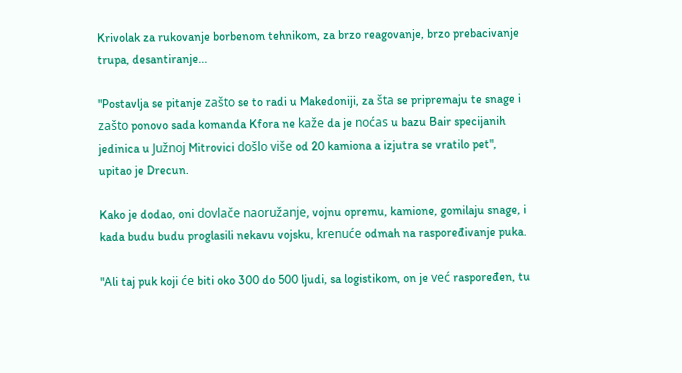Krivolak za rukovanje borbenom tehnikom, za brzo reagovanje, brzo prebacivanje trupa, desantiranje...

"Postavlja se pitanje zašto se to radi u Makedoniji, za šta se pripremaju te snage i zašto ponovo sada komanda Kfora ne kaže da je noćas u bazu Bair specijanih jedinica u Južnoj Mitrovici došlo više od 20 kamiona a izjutra se vratilo pet", upitao je Drecun.

Kako je dodao, oni dovlače naoružanje, vojnu opremu, kamione, gomilaju snage, i kada budu budu proglasili nekavu vojsku, krenuće odmah na raspoređivanje puka.

"Ali taj puk koji će biti oko 300 do 500 ljudi, sa logistikom, on je već raspoređen, tu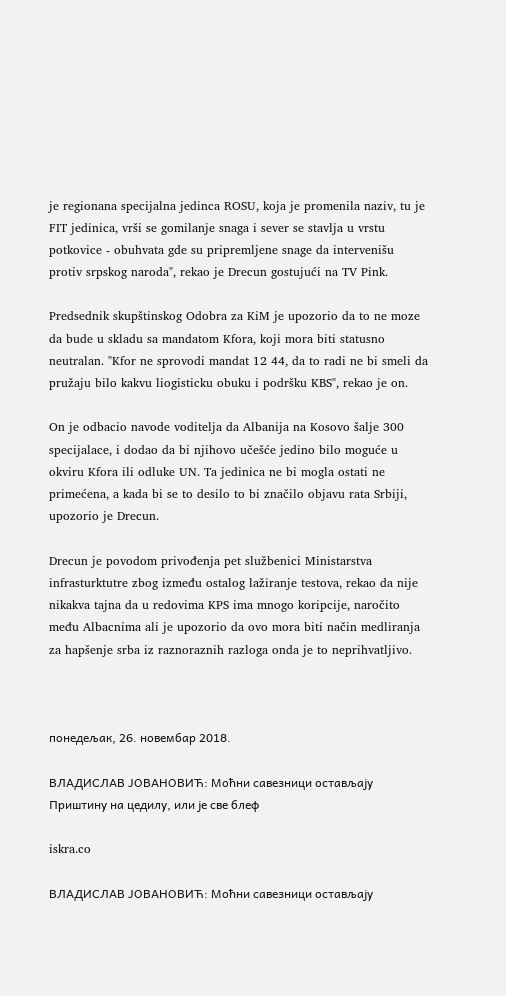je regionana specijalna jedinca ROSU, koja je promenila naziv, tu je FIT jedinica, vrši se gomilanje snaga i sever se stavlja u vrstu potkovice - obuhvata gde su pripremljene snage da intervenišu protiv srpskog naroda", rekao je Drecun gostujući na TV Pink.

Predsednik skupštinskog Odobra za KiM je upozorio da to ne moze da bude u skladu sa mandatom Kfora, koji mora biti statusno neutralan. "Kfor ne sprovodi mandat 12 44, da to radi ne bi smeli da pružaju bilo kakvu liogisticku obuku i podršku KBS", rekao je on.

On je odbacio navode voditelja da Albanija na Kosovo šalje 300 specijalace, i dodao da bi njihovo učešće jedino bilo moguće u okviru Kfora ili odluke UN. Ta jedinica ne bi mogla ostati ne primećena, a kada bi se to desilo to bi značilo objavu rata Srbiji, upozorio je Drecun.

Drecun je povodom privođenja pet službenici Ministarstva infrasturktutre zbog između ostalog lažiranje testova, rekao da nije nikakva tajna da u redovima KPS ima mnogo koripcije, naročito među Albacnima ali je upozorio da ovo mora biti način medliranja za hapšenje srba iz raznoraznih razloga onda je to neprihvatljivo.



понедељак, 26. новембар 2018.

ВЛАДИСЛАВ ЈОВАНОВИЋ: Моћни савезници остављају Приштину на цедилу, или је све блеф

iskra.co

ВЛАДИСЛАВ ЈОВАНОВИЋ: Моћни савезници остављају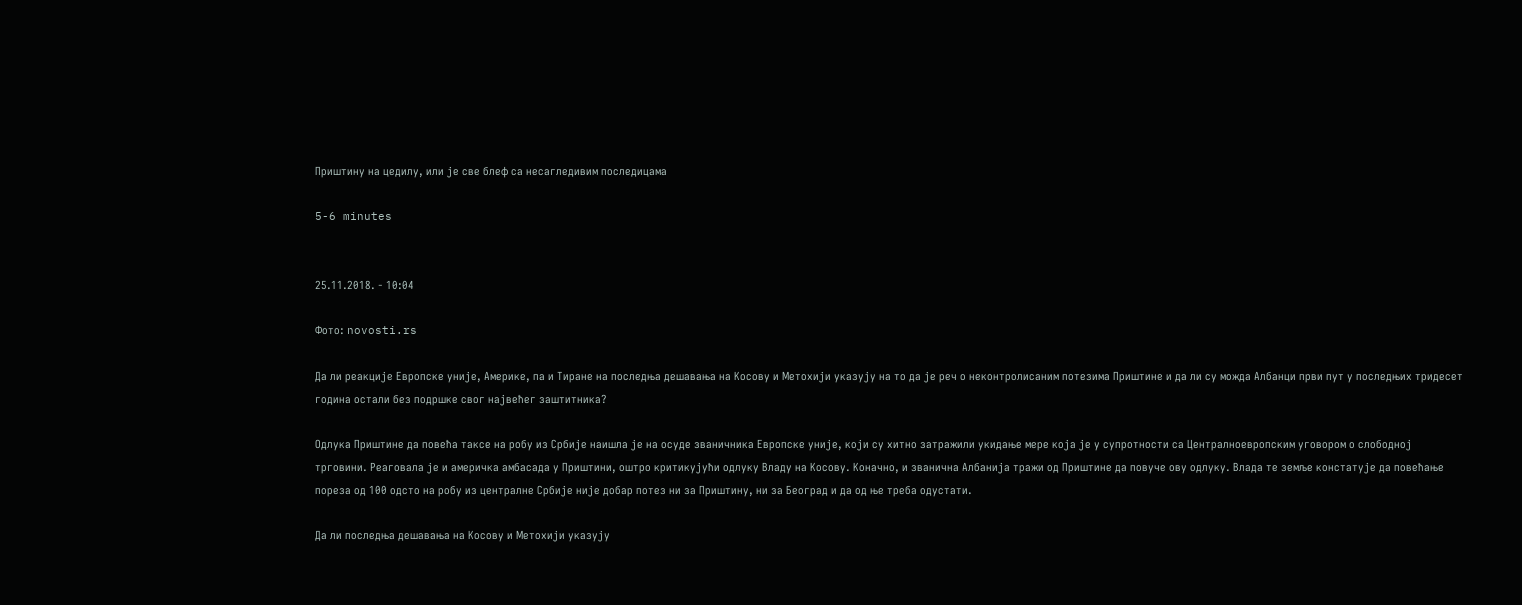Приштину на цедилу, или је све блеф са несагледивим последицама

5-6 minutes


25.11.2018. - 10:04

Фото: novosti.rs

Да ли реакције Европске уније, Америке, па и Тиране на последња дешавања на Косову и Метохији указују на то да је реч о неконтролисаним потезима Приштине и да ли су можда Албанци први пут у последњих тридесет година остали без подршке свог највећег заштитника?

Одлука Приштине да повећа таксе на робу из Србије наишла је на осуде званичника Европске уније, који су хитно затражили укидање мере која је у супротности са Централноевропским уговором о слободној трговини. Реаговала је и америчка амбасада у Приштини, оштро критикујући одлуку Владу на Косову. Коначно, и званична Албанија тражи од Приштине да повуче ову одлуку. Влада те земље констатује да повећање пореза од 100 одсто на робу из централне Србије није добар потез ни за Приштину, ни за Београд и да од ње треба одустати.

Да ли последња дешавања на Косову и Метохији указују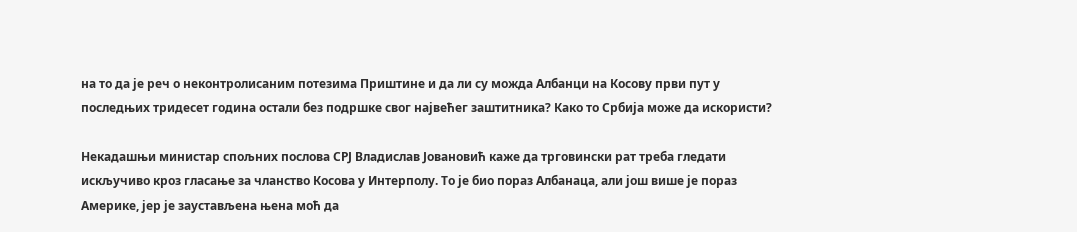на то да је реч о неконтролисаним потезима Приштине и да ли су можда Албанци на Косову први пут у последњих тридесет година остали без подршке свог највећег заштитника? Како то Србија може да искористи?

Некадашњи министар спољних послова СРЈ Владислав Јовановић каже да трговински рат треба гледати искључиво кроз гласање за чланство Косова у Интерполу. То је био пораз Албанаца, али још више је пораз Америке, јер је заустављена њена моћ да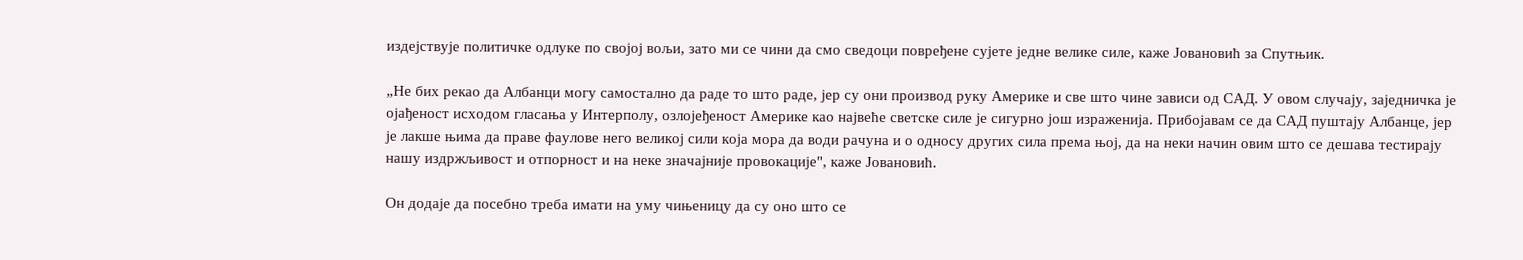издејствује политичке одлуке по својој вољи, зато ми се чини да смо сведоци повређене сујете једне велике силе, каже Јовановић за Спутњик.

„Не бих рекао да Албанци могу самостално да раде то што раде, јер су они производ руку Америке и све што чине зависи од САД. У овом случају, заједничка је ојађеност исходом гласања у Интерполу, озлојеђеност Америке као највеће светске силе је сигурно још израженија. Прибојавам се да САД пуштају Албанце, јер је лакше њима да праве фаулове него великој сили која мора да води рачуна и о односу других сила према њој, да на неки начин овим што се дешава тестирају нашу издржљивост и отпорност и на неке значајније провокације", каже Јовановић.

Он додаје да посебно треба имати на уму чињеницу да су оно што се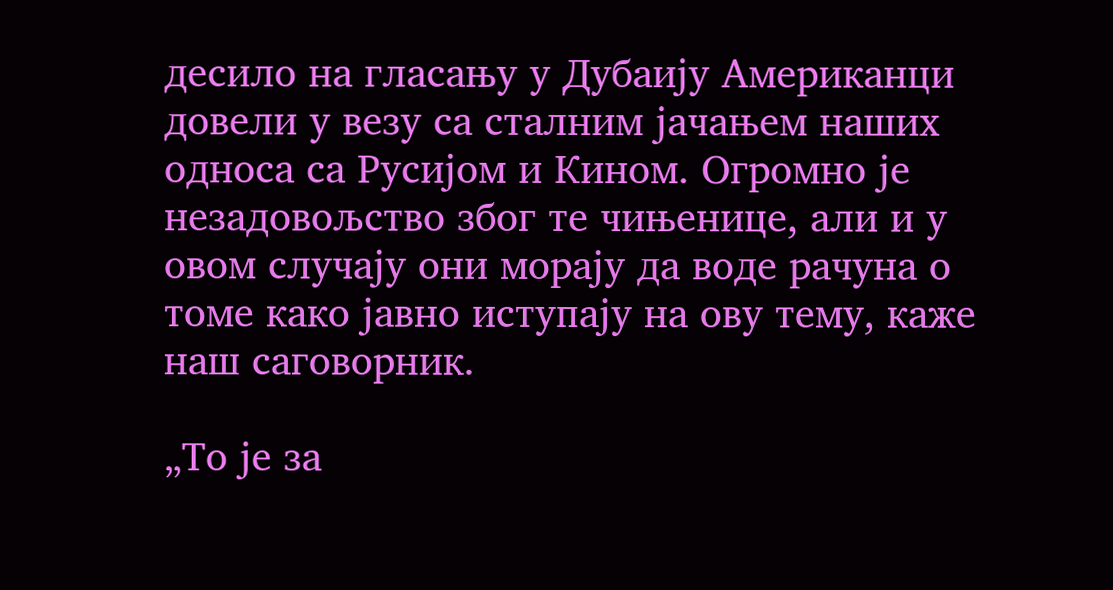десило на гласању у Дубаију Американци довели у везу са сталним јачањем наших односа са Русијом и Кином. Огромно је незадовољство због те чињенице, али и у овом случају они морају да воде рачуна о томе како јавно иступају на ову тему, каже наш саговорник.

„То је за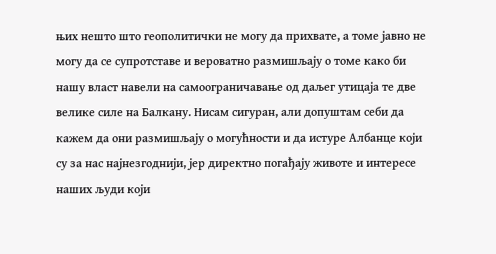њих нешто што геополитички не могу да прихвате, а томе јавно не могу да се супротставе и вероватно размишљају о томе како би нашу власт навели на самоограничавање од даљег утицаја те две велике силе на Балкану. Нисам сигуран, али допуштам себи да кажем да они размишљају о могућности и да истуре Албанце који су за нас најнезгоднији, јер директно погађају животе и интересе наших људи који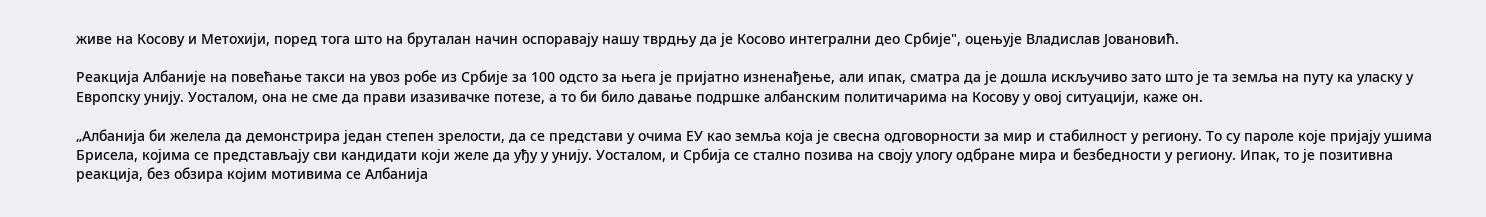живе на Косову и Метохији, поред тога што на бруталан начин оспоравају нашу тврдњу да је Косово интегрални део Србије", оцењује Владислав Јовановић.

Реакција Албаније на повећање такси на увоз робе из Србије за 100 одсто за њега је пријатно изненађење, али ипак, сматра да је дошла искључиво зато што је та земља на путу ка уласку у Европску унију. Уосталом, она не сме да прави изазивачке потезе, а то би било давање подршке албанским политичарима на Косову у овој ситуацији, каже он.

„Албанија би желела да демонстрира један степен зрелости, да се представи у очима ЕУ као земља која је свесна одговорности за мир и стабилност у региону. То су пароле које пријају ушима Брисела, којима се представљају сви кандидати који желе да уђу у унију. Уосталом, и Србија се стално позива на своју улогу одбране мира и безбедности у региону. Ипак, то је позитивна реакција, без обзира којим мотивима се Албанија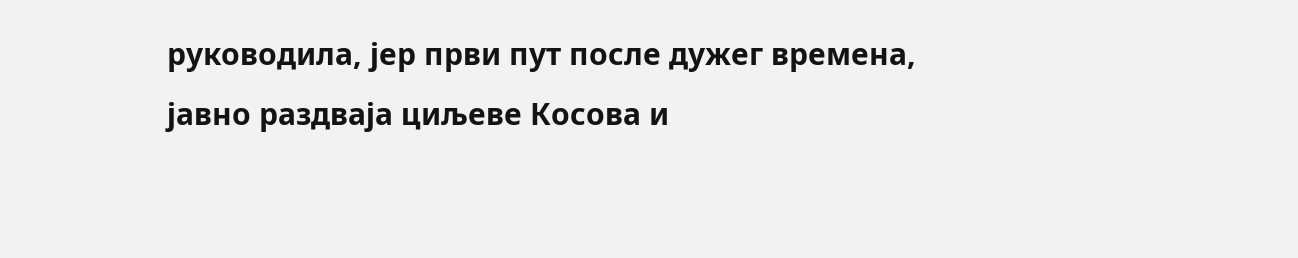руководила, јер први пут после дужег времена, јавно раздваја циљеве Косова и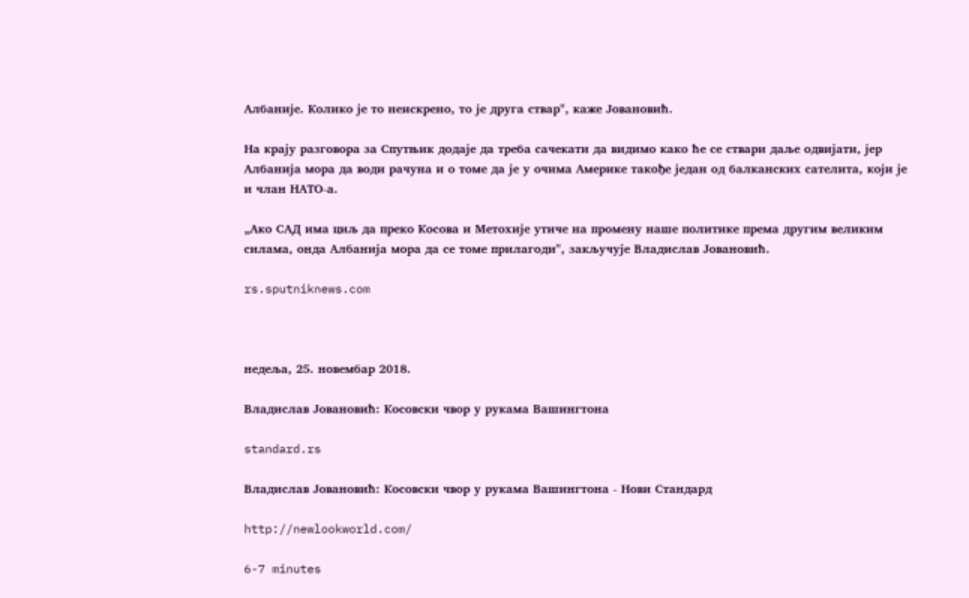Албаније. Колико је то неискрено, то је друга ствар", каже Јовановић.

На крају разговора за Спутњик додаје да треба сачекати да видимо како ће се ствари даље одвијати, јер Албанија мора да води рачуна и о томе да је у очима Америке такође један од балканских сателита, који је и члан НАТО-а.

„Ако САД има циљ да преко Косова и Метохије утиче на промену наше политике према другим великим силама, онда Албанија мора да се томе прилагоди", закључује Владислав Јовановић.

rs.sputniknews.com



недеља, 25. новембар 2018.

Владислав Јовановић: Косовски чвор у рукама Вашингтона

standard.rs

Владислав Јовановић: Косовски чвор у рукама Вашингтона - Нови Стандард

http://newlookworld.com/

6-7 minutes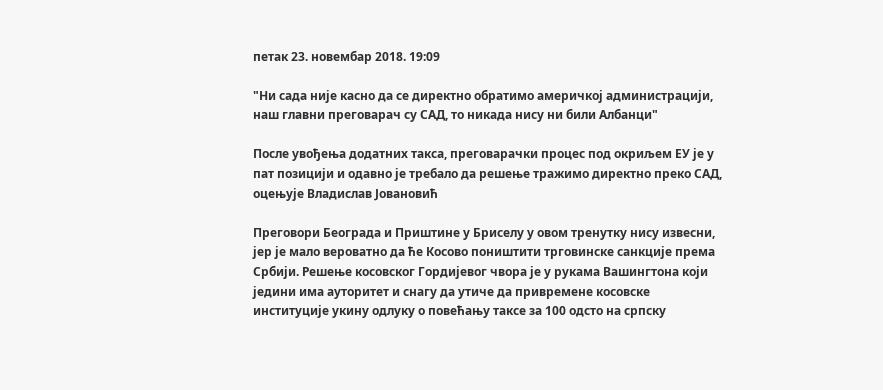петак 23. новембар 2018. 19:09

"Ни сада није касно да се директно обратимо америчкој администрацији, наш главни преговарач су САД, то никада нису ни били Албанци"

После увођења додатних таксa, преговарачки процес под окриљем ЕУ је у пат позицији и одавно је требало да решење тражимо директно преко САД, оцењује Владислав Јовановић

Преговори Београда и Приштине у Бриселу у овом тренутку нису извесни, јер је мало вероватно да ће Косово поништити трговинске санкције према Србији. Решење косовског Гордијевог чвора је у рукама Вашингтона који једини има ауторитет и снагу да утиче да привремене косовске институције укину одлуку о повећању таксе за 100 одсто на српску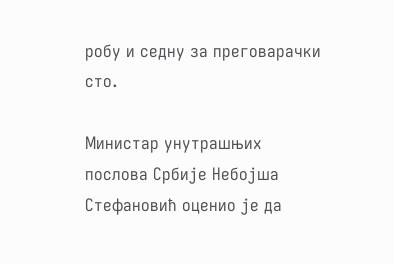робу и седну за преговарачки сто.

Министар унутрашњих послова Србије Небојша Стефановић оценио је да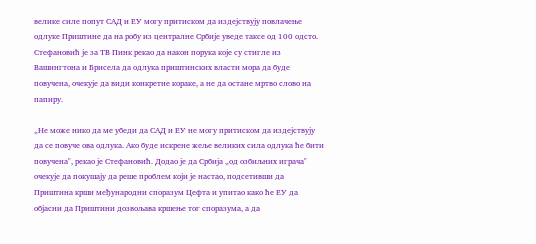велике силе попут САД и ЕУ могу притиском да издејствују повлачење одлуке Приштине да на робу из централне Србије уведе таксе од 100 одсто. Стефановић је за ТВ Пинк рекао да након порука које су стигле из Вашингтона и Брисела да одлука приштинских власти мора да буде повучена, очекује да види конкретне кораке, а не да остане мртво слово на папиру.

„Не може нико да ме убеди да САД и ЕУ не могу притиском да издејствују да се повуче ова одлука. Ако буде искрене жеље великих сила одлука ће бити повучена", рекао је Стефановић. Додао је да Србија „од озбиљних играча" очекује да покушају да реше проблем који је настао, подсетивши да Приштина крши међународни споразум Цефта и упитао како ће ЕУ да објасни да Приштини дозвољава кршење тог споразума, а да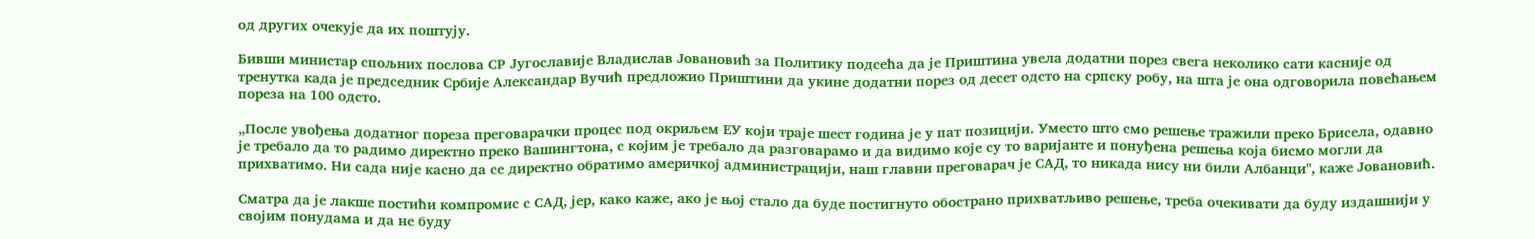од других очекује да их поштују.

Бивши министар спољних послова СР Југославије Владислав Јовановић за Политику подсећа да је Приштина увела додатни порез свега неколико сати касније од тренутка када је председник Србије Александар Вучић предложио Приштини да укине додатни порез од десет одсто на српску робу, на шта је она одговорила повећањем пореза на 100 одсто.

„После увођења додатног пореза преговарачки процес под окриљем ЕУ који траје шест година је у пат позицији. Уместо што смо решење тражили преко Брисела, одавно је требало да то радимо директно преко Вашингтона, с којим је требало да разговарамо и да видимо које су то варијанте и понуђена решења која бисмо могли да прихватимо. Ни сада није касно да се директно обратимо америчкој администрацији, наш главни преговарач је САД, то никада нису ни били Албанци", каже Јовановић.

Сматра да је лакше постићи компромис с САД, јер, како каже, ако је њој стало да буде постигнуто обострано прихватљиво решење, треба очекивати да буду издашнији у својим понудама и да не буду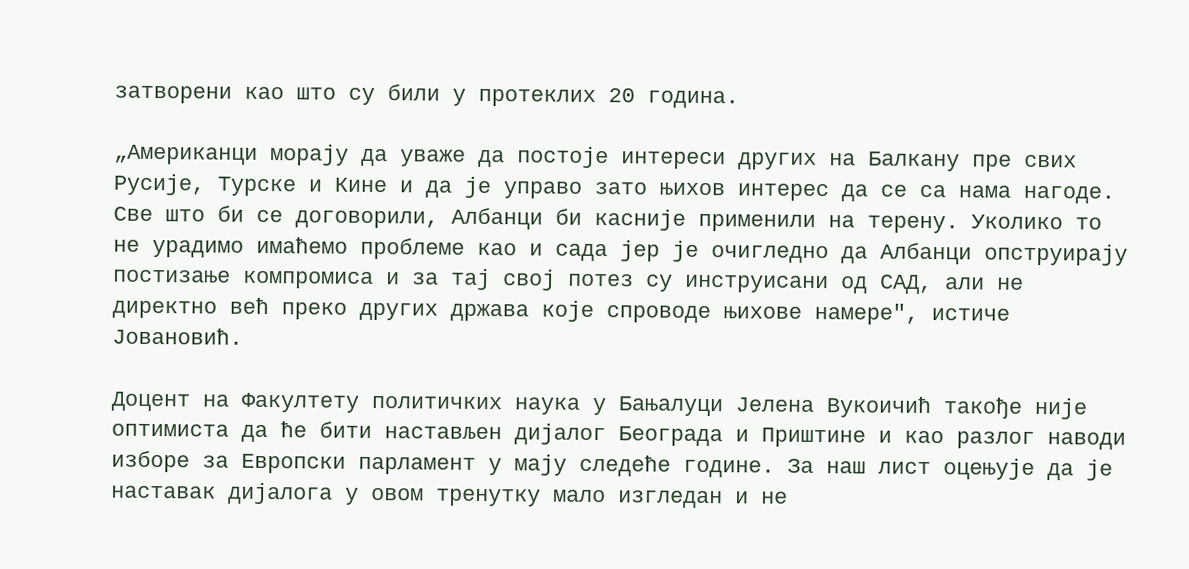затворени као што су били у протеклих 20 година.

„Американци морају да уваже да постоје интереси других на Балкану пре свих Русије, Турске и Кине и да је управо зато њихов интерес да се са нама нагоде. Све што би се договорили, Албанци би касније применили на терену. Уколико то не урадимо имаћемо проблеме као и сада јер је очигледно да Албанци опструирају постизање компромиса и за тај свој потез су инструисани од САД, али не директно већ преко других држава које спроводе њихове намере", истиче Јовановић.

Доцент на Факултету политичких наука у Бањалуци Јелена Вукоичић такође није оптимиста да ће бити настављен дијалог Београда и Приштине и као разлог наводи изборе за Европски парламент у мају следеће године. За наш лист оцењује да је наставак дијалога у овом тренутку мало изгледан и не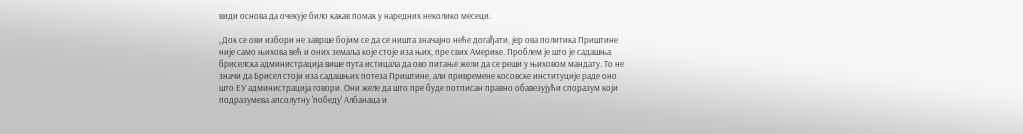види основа да очекује било какав помак у наредних неколико месеци.

„Док се ови избори не заврше бојим се да се ништа значајно неће догађати, јер ова политика Приштине није само њихова већ и оних земаља које стоје иза њих, пре свих Америке. Проблем је што је садашња бриселска администрација више пута истицала да ово питање жели да се реши у њиховом мандату. То не значи да Брисел стоји иза садашњих потеза Приштине, али привремене косовске институције раде оно што ЕУ администрација говори. Они желе да што пре буде потписан правно обавезујући споразум који подразумева апсолутну 'победу' Албанаца и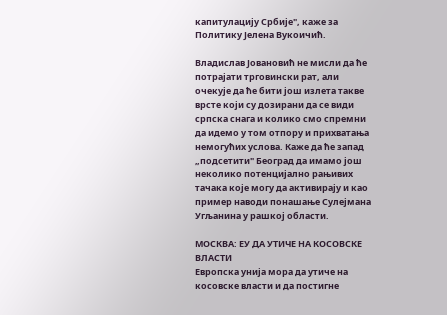капитулацију Србије", каже за Политику Јелена Вукоичић.

Владислав Јовановић не мисли да ће потрајати трговински рат, али очекује да ће бити још излета такве врсте који су дозирани да се види српска снага и колико смо спремни да идемо у том отпору и прихватања немогућих услова. Каже да ће запад „подсетити" Београд да имамо још неколико потенцијално рањивих тачака које могу да активирају и као пример наводи понашање Сулејмана Угљанина у рашкој области.

МОСКВА: ЕУ ДА УТИЧЕ НА КОСОВСКЕ ВЛАСТИ
Европска унија мора да утиче на косовске власти и да постигне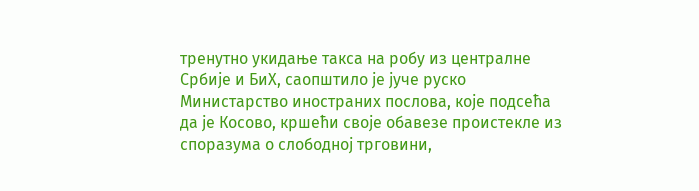тренутно укидање такса на робу из централне Србије и БиХ, саопштило је јуче руско Министарство иностраних послова, које подсећа да је Косово, кршећи своје обавезе проистекле из споразума о слободној трговини,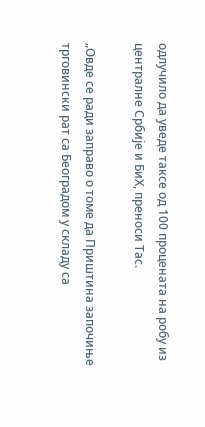одлучило да уведе таксе од 100 процената на робу из централне Србије и БиХ, преноси Тас.

„Овде се ради заправо о томе да Приштина започиње трговински рат са Београдом у складу са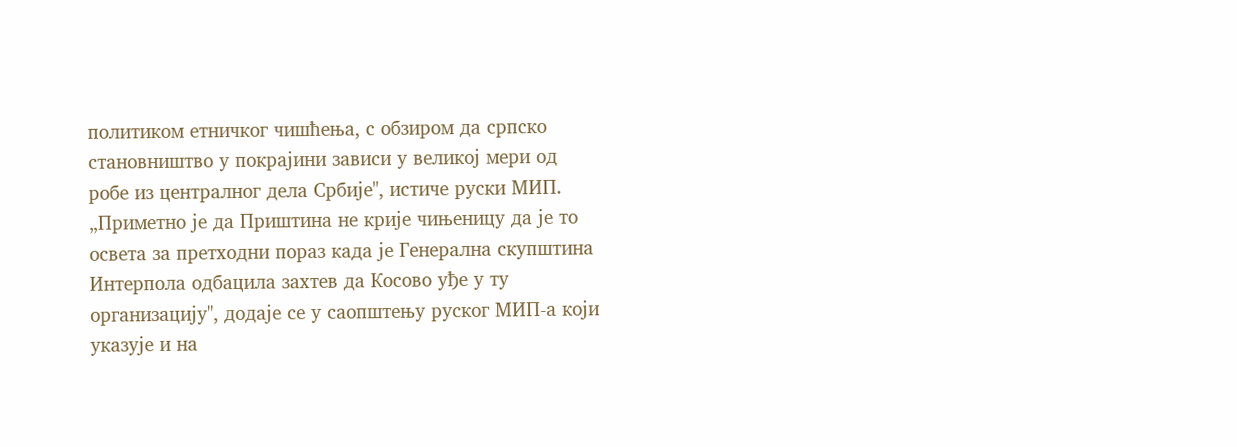политиком етничког чишћења, с обзиром да српско становништво у покрајини зависи у великој мери од робе из централног дела Србије", истиче руски МИП. „Приметно је да Приштина не крије чињеницу да је то освета за претходни пораз када је Генерална скупштина Интерпола одбацила захтев да Косово уђе у ту организацију", додаје се у саопштењу руског МИП-а који указује и на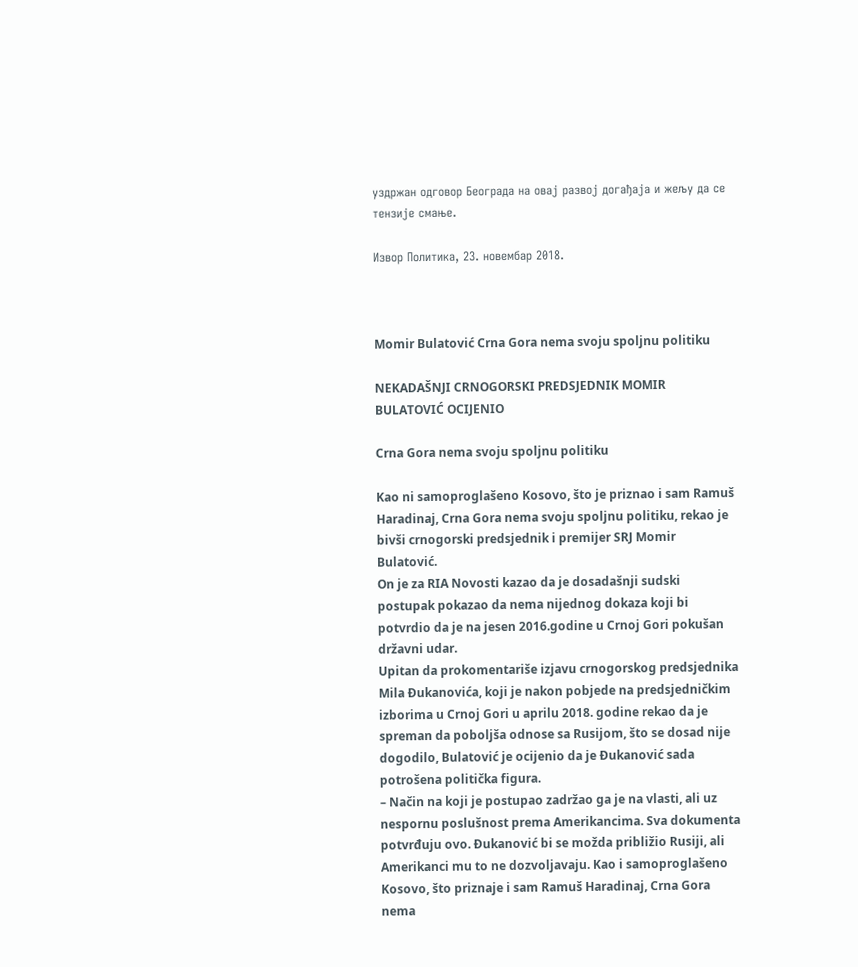уздржан одговор Београда на овај развој догађаја и жељу да се тензије смање.

Извор Политика, 23. новембар 2018.



Momir Bulatović Crna Gora nema svoju spoljnu politiku

NEKADAŠNJI CRNOGORSKI PREDSJEDNIK MOMIR BULATOVIĆ OCIJENIO

Crna Gora nema svoju spoljnu politiku

Kao ni samoproglašeno Kosovo, što je priznao i sam Ramuš Haradinaj, Crna Gora nema svoju spoljnu politiku, rekao je bivši crnogorski predsjednik i premijer SRJ Momir Bulatović.
On je za RIA Novosti kazao da je dosadašnji sudski postupak pokazao da nema nijednog dokaza koji bi potvrdio da je na jesen 2016.godine u Crnoj Gori pokušan državni udar.
Upitan da prokomentariše izjavu crnogorskog predsjednika Mila Đukanovića, koji je nakon pobjede na predsjedničkim izborima u Crnoj Gori u aprilu 2018. godine rekao da je spreman da poboljša odnose sa Rusijom, što se dosad nije dogodilo, Bulatović je ocijenio da je Đukanović sada potrošena politička figura.
– Način na koji je postupao zadržao ga je na vlasti, ali uz nespornu poslušnost prema Amerikancima. Sva dokumenta potvrđuju ovo. Đukanović bi se možda približio Rusiji, ali Amerikanci mu to ne dozvoljavaju. Kao i samoproglašeno Kosovo, što priznaje i sam Ramuš Haradinaj, Crna Gora nema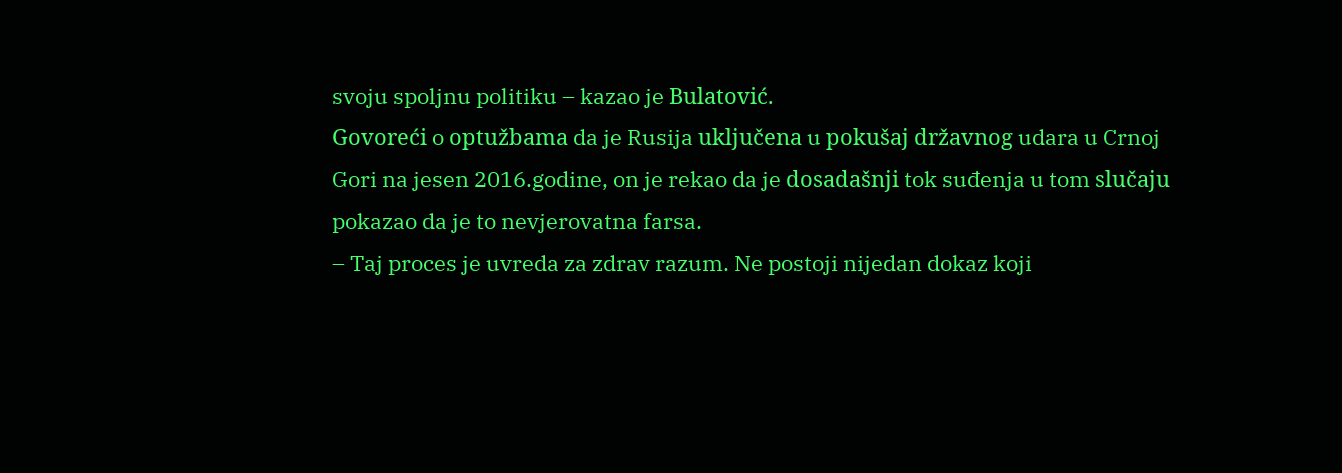svoju spoljnu politiku – kazao je Bulatović.
Govoreći o optužbama da je Rusija uključena u pokušaj državnog udara u Crnoj Gori na jesen 2016.godine, on je rekao da je dosadašnji tok suđenja u tom slučaju pokazao da je to nevjerovatna farsa.
– Taj proces je uvreda za zdrav razum. Ne postoji nijedan dokaz koji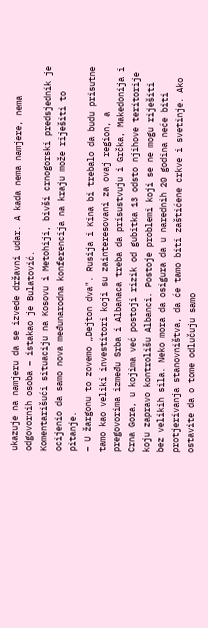ukazuje na namjeru da se izvede državni udar. A kada nema namjere, nema odgovornih osoba – istakao je Bulatović.
Komentarišući situaciju na Kosovu i Metohiji, bivši crnogorski predsjednik je ocijenio da samo nova međunarodna konferencija na kraju može riješiti to pitanje.
– U žargonu to zovemo „Dejton dva". Rusija i Kina bi trebalo da budu prisutne tamo kao veliki investitori koji su zainteresovani za ovaj region, a pregovorima između Srba i Albanaca treba da prisustvuju i Grčka, Makedonija i Crna Gora, u kojima već postoji rizik od gubitka 13 odsto njihove teritorije koju zapravo kontrolišu Albanci. Postoje problemi koji se ne mogu riješiti bez velikih sila. Neko mora da osigura da u narednih 20 godina neće biti protjerivanja stanovništva, da će tamo biti zaštićene crkve i svetinje. Ako ostavite da o tome odlučuju samo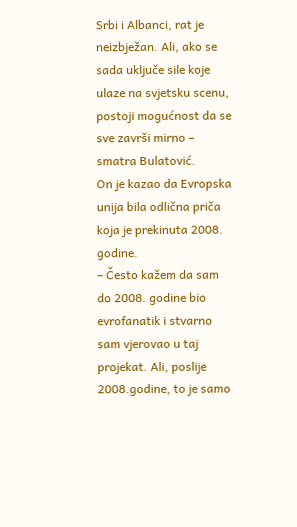Srbi i Albanci, rat je neizbježan. Ali, ako se sada uključe sile koje ulaze na svjetsku scenu, postoji mogućnost da se sve završi mirno – smatra Bulatović.
On je kazao da Evropska unija bila odlična priča koja je prekinuta 2008. godine.
– Često kažem da sam do 2008. godine bio evrofanatik i stvarno sam vjerovao u taj projekat. Ali, poslije 2008.godine, to je samo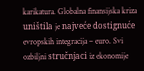karikatura. Globalna finansijska kriza uništila je najveće dostignuće evropskih integracija – euro. Svi ozbiljni stručnjaci iz ekonomije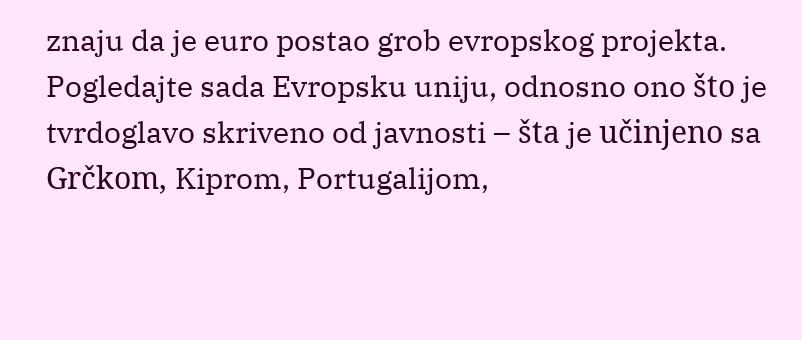znaju da je euro postao grob evropskog projekta. Pogledajte sada Evropsku uniju, odnosno ono što je tvrdoglavo skriveno od javnosti – šta je učinjeno sa Grčkom, Kiprom, Portugalijom,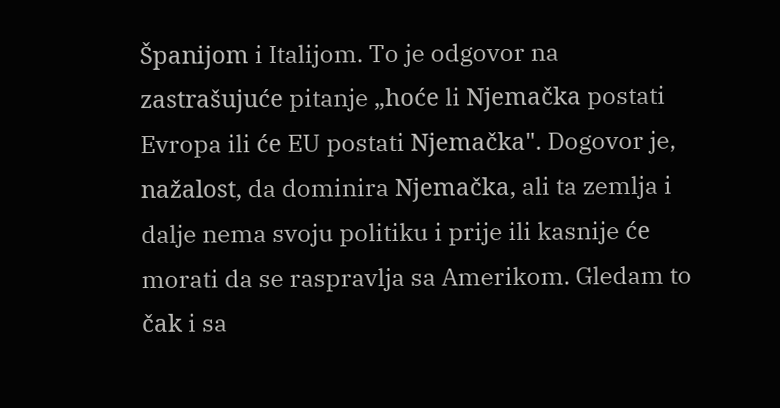Španijom i Italijom. To je odgovor na zastrašujuće pitanje „hoće li Njemačka postati Evropa ili će EU postati Njemačka". Dogovor je, nažalost, da dominira Njemačka, ali ta zemlja i dalje nema svoju politiku i prije ili kasnije će morati da se raspravlja sa Amerikom. Gledam to čak i sa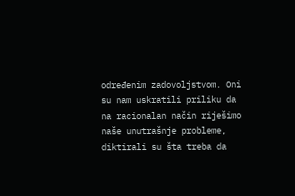određenim zadovoljstvom. Oni su nam uskratili priliku da na racionalan način riješimo naše unutrašnje probleme, diktirali su šta treba da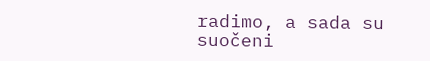radimo, a sada su suočeni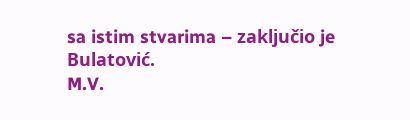sa istim stvarima – zaključio je Bulatović.
M.V.